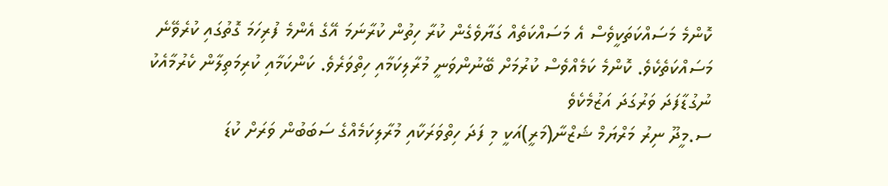ކޮންމެ މަސައްކަތަކީވެސް އެ މަސައްކަތެއް ގަޔާވެގެން ކުރާ ހިތުން ކުރާނަމަ އޭގެ އެންމެ ފުރިހަމަ ގޮތުގައި ކުރެވޭނެ މަސައްކަތެކެވެ. ކޮންމެ ކަމެއްވެސް ކުރުމަށް ބޭނުންވަނީ މުރާލިކަމާއި ހިތްވަރެވެ. ކަންކަމާއި ކުރިމަތިލާން ކެރުމާއެކު ނުގުޑާފަދަ ވަރުގަދަ އަޒުމެކެވެ
ސ.މީދޫ ނިރު މަރްޔަމް ޝަޒްނާ(މަރީ)އަކީ މި ފަދަ ހިތްވަރަކާއި މުރާލިކަމެއްގެ ސަބަބުން ވަރަށް ކުޑަ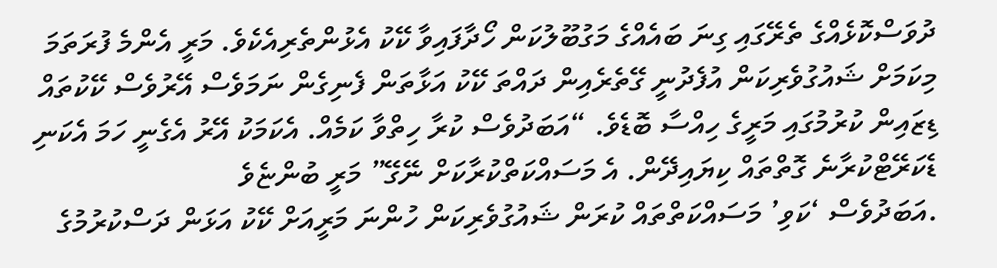ދުވަސްކޮޅެއްގެ ތެރޭގައި ގިނަ ބައެއްގެ މަގުބޫލުކަން ހޯދާފައިވާ ކޭކު އެޅުންތެރިއެކެވެ. މަރީ އެންމެ ފުރަތަމަ މިކަމަށް ޝައުގުވެރިކަން އުފެދުނީ ގޭތެރެއިން ދައްތަ ކޭކު އަޅާތަން ފެނިގެން ނަމަވެސް އޭރުވެސް ކޭކުތައް ޑިޒައިން ކުރުމުގައި މަރީގެ ހިއްސާ ބޮޑެވެ. “އަބަދުވެސް ކުރާ ހިތްވާ ކަމެއް. އެކަމަކު އޭރު އެގެނީ ހަމަ އެކަނި ޑެކަރޭޓްކުރާނެ ގޮތްތައް ކިޔައިދޭން. އެ މަސައްކަތްކުރާކަށް ނޭގޭ” މަރީ ބުންޏެވެ
.އަބަދުވެސް ‘ކަވި’ މަސައްކަތްތައް ކުރަން ޝައުގުވެރިކަން ހުންނަ މަރީއަށް ކޭކު އަޅަން ދަސްކުރުމުގެ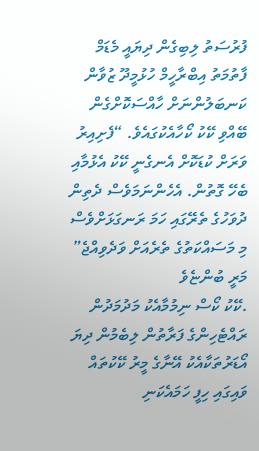ފުރުސަތު ލިބިގެން ދިޔައީ މެޑަމް ފާތުމަތު އިބްރާހީމް ހުޅުމީދޫ ޒުވާން ކަނބަލުންނަށް ހާއްސަކޮށްގެން ބޭއްވި ކޭކު ކޯހާއެކުގައެވެ. “ފެށިއިރު ވަރަށް ކުޑަކޮށް އެނގެނީ ކޭކު އެޅުމާއި ބެހޭ ގޮތުން. އެހެންނަމަވެސް ދެތިން ދުވަހުގެ ތެރޭގައި ހަމަ ރަނގަޅަށްވެސް މި މަސައްކަތުގެ ތެރެއަށް ވަދެވިއްޖެ” މަރީ ބުންޏެވެ
.ކޭކު ކޯސް ނިމުމާއެކު މަދުމަދުން ރައްޓެހިންގެ ފަރާތުން ލިބެމުން ދިޔަ އޯޑަރުތަކާއެކު އޭނާގެ މީރު ކޭކުތައް ވައިގައި ހިފީ ހަމައެކަނި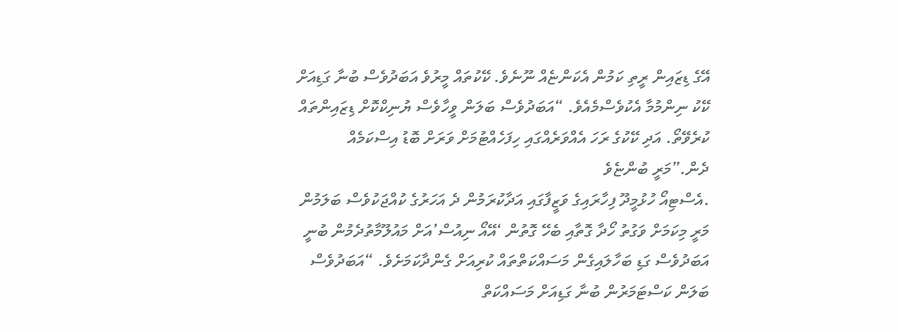އޭގެ ޑިޒައިން ރީތި ކަމުން އެކަންޏެއް ނޫނެވެ. ކޭކުތައް މީރުވެ އަބަދުވެސް ބުނާ ގަޑިއަށް ކޭކު ނިންމުމާ އެކުވެސްމެއެވެ. “އަބަދުވެސް ބަލަން ވީހާވެސް ޔުނިކްކޮށް ޑިޒައިންތައް ކުރެވޭތޯ. އަދި ކޭކުގެ ރަހަ އެއްވަރެއްގައި ހިފަހެއްޓުމަށް ވަރަށް ބޮޑު އިސްކަމެއް ދެން.”މަރީ ބުންޏެވެ
.އެސްޓިއޯ ހުޅުމީދޫ ފިހާރައިގެ ވަޒީފާގައި އަދާކުރަމުން ދެ އަހަރުގެ ކުއްޖަކުވެސް ބަލަމުން މަރީ މިކަމަށް ވަގުތު ހޯދާ ގޮތާއި ބެހޭ ގޮތުން ‘އޭއޯ ނިއުސް’އަށް މައުލޫމާތުދެމުން ބުނީ އަބަދުވެސް ގަޑި ބަހާލައިގެން މަސައްކަތްތައް ކުރިއަށް ގެންދާކަމަށެވެ. “އަބަދުވެސް ބަލަން ކަސްޓަމަރުން ބުނާ ގަޑިއަށް މަސައްކަތް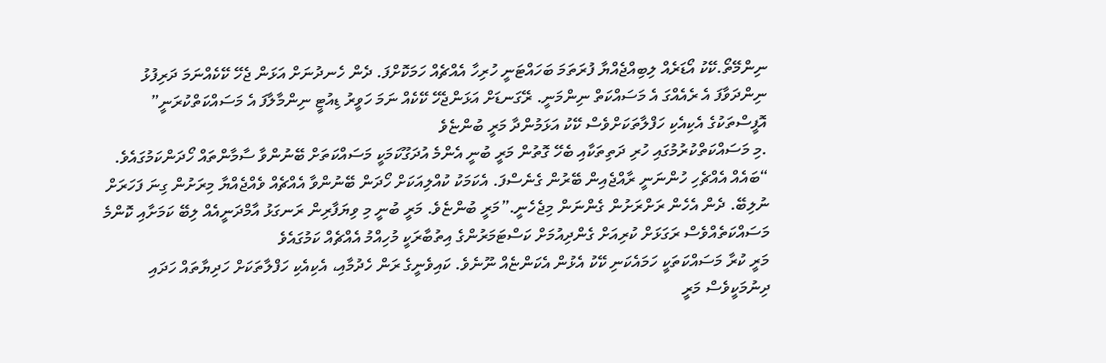ނިންމޭތޯ.ކޭކު އޯޑަރެއް ލިބިއްޖެއްޔާ ފުރަތަމަ ބަހައްޓަނީ ހުރިހާ އެއްޗެއް ހަމަކޮށްފަ. ދެން ހެނދުނަށް އަޅަން ޖެހޭ ކޭކެއްނަމަ ދަރިފުޅު ނިންދަވާފަ އެ ރެއެއްގަ އެ މަސައްކަތް ނިންމަނީ. ރޭގަނޑަށް އަޅަންޖެހޭ ކޭކެއް ނަމަ ހަވީރު ޑިއުޓީ ނިންމާލާފަ އެ މަސައްކަތްކުރަނީ” އޮފީސްތަކުގެ އެކިއެކި ހަފްލާތަކަށްވެސް ކޭކު އަޅަމުންދާ މަރީ ބުންޏެވެ
.މި މަސައްކަތްކުރުމުގައި ހުރި ދަތިތަކާއި ބެހޭ ގޮތުން މަރީ ބުނީ އެންމެ އުދަގޫކަމަކީ މަސައްކަތަށް ބޭނުންވާ ސާމާންތައް ހޯދަންކަމުގައެވެ. “ބައެއް އެއްޗެހި ހުންނަނީ ރާއްޖެއިން ބޭރުން ގެނެސްފަ. އެކަމަކު ކުއްލިއަކަށް ހޯދަން ބޭނުންވާ އެއްޗެއް ވެއްޖެއްޔާ މިރަށުން ގިނަ ފަހަރަށް ނުލިބޭ. ދެން އެހެން ރަށްރަށުން ގެންނަން މިޖެހެނީ.”މަރީ ބުންޏެވެ. މަރީ ބުނީ މި ވިޔަފާރިން ރަނގަޅު އާމްދަނީއެއް ލިބޭ ކަމަށާއި ކޮންމެ މަސައްކަތެއްވެސް ރަގަޅަށް ކުރިއަށް ގެންދިއުމަށް ކަސްޓަމަރުންގެ އިތުބާރަކީ މުހިއްމު އެއްޗެއް ކަމުގައެވެ
މަރީ ކުރާ މަސައްކަތަކީ ހަމައެކަނި ކޭކު އެޅުން އެކަންޏެއް ނޫނެވެ. ކައިވެނީގެ ރަން ހެދުމާއި، އެކިއެކި ހަފްލާތަކަށް ހަދިޔާތައް ހަދައި ދިނުމަކީވެސް މަރީ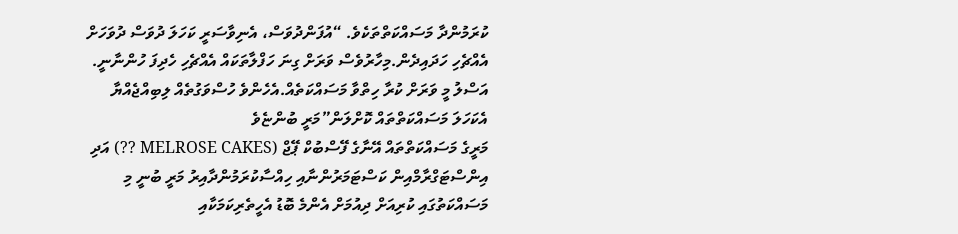ކުރަމުންދާ މަސައްކަތްތަކެވެ. “އުފަންދުވަސް، އެނިވާސަރީ ކަހަލަ ދުވަސް ދުވަހަށް އެއްޗެހި ހަދައިދެން.މިހާރުވެސް ވަރަށް ގިނަ ހަފްލާތަކައް އެއްޗެހި ހެދިފަ ހުންނާނީ. އަސްލު މީ ވަރަށް ކުރާ ހިތްވާ މަސައްކަތެއް.އެހެންވެ ހުސްވަގުތެއް ލިބިއްޖެއްޔާ އެކަހަލަ މަސައްކަތްތައް ކޮށްލަން”މަރީ ބުންޏެވެ
މަރީގެ މަސައްކަތްތައް އޭނާގެ ފޭސްބުކް ޕޭޖް (MELROSE CAKES ??) އަދި އިންސްޓަގްރާމްއިން ކަސްޓަމަރުންނާއި ހިއްސާކުރަމުންދާއިރު މަރީ ބުނީ މި މަސައްކަތުގައި ކުރިއަށް ދިއުމަށް އެންމެ ބޮޑު އެހީތެރިކަމަކާއި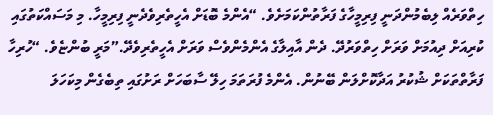ހިތްވަރެއް ލިބެމުންދަނީ ފިރިމީހާގެ ފަރާތުންކަމަށެވެ. “އެންމެ ބޮޑަށް އެހީތެރިވެދެނީ ފިރިމީހާ. މި މަސައްކަތުގައި ކުރިއަށް ދިއުމަށް ވަރަށް ހިތްވަރުދޭ. ދެން އާއިލާގެ އެންމެންވެސް ވަރަށް އެހީތެރިވެދޭ.”މަރީ ބުންޏެވެ. “ހުރިހާ ފަރާތްތަކަށް ޝުކުރު އަދާކޮށްލަން ބޭނުން. އެންމެ ފުރަތަމަ ހިލޭ ސާބަހަށް ރަށުގައި ތިބެގެން މިކަހަލަ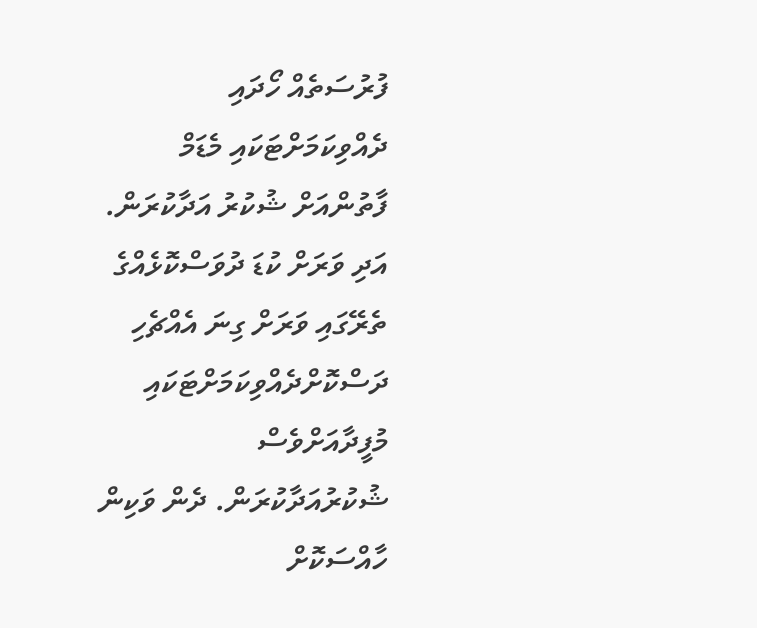ފުރުސަތެއް ހޯދައި ދެއްވިކަމަށްޓަކައި މެޑަމް ފާތުންއަށް ޝުކުރު އަދާކުރަން. އަދި ވަރަށް ކުޑަ ދުވަސްކޮޅެއްގެ ތެރޭގައި ވަރަށް ގިނަ އެއްޗެހި ދަސްކޮށްދެއްވިކަމަށްޓަކައި މުފީދާއަށްވެސް ޝުކުރުއަދާކުރަން. ދެން ވަކިން ހާއްސަކޮށް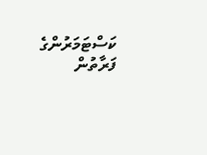ކަސްޓަމަރުންގެ ފަރާތުން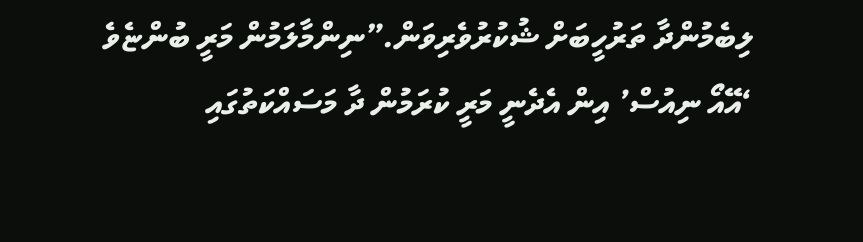ލިބެމުންދާ ތަރުހީބަށް ޝުކުރުވެރިވަން.”ނިންމާލަމުން މަރީ ބުންޏެވެ
‘އޭއޯ ނިއުސް’ އިން އެދެނީ މަރީ ކުރަމުން ދާ މަސައްކަތުގައި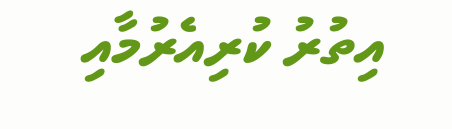އިތުރު ކުރިއެރުމާއި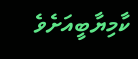ކާމިޔާބީއަށެވެ